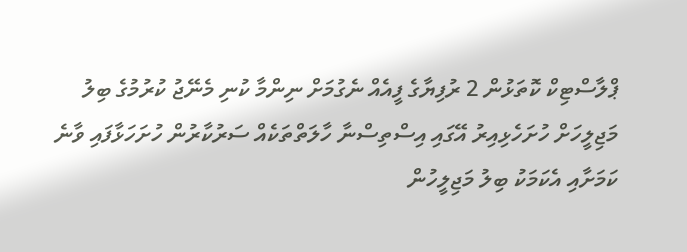ޕްލާސްޓިކް ކޮތަޅުން 2 ރުފިޔާގެ ފީއެއް ނެގުމަށް ނިންމާ ކުނި މެނޭޖު ކުރުމުގެ ބިލު މަޖިލީހަށް ހުށަހެޅިއިރު އޭގައި އިސްތިސްނާ ހާލަތްތަކެއް ސަރުކާރުން ހުށަހަޅާފައި ވާނެ ކަމަށާއި އެކަމަކު ބިލު މަޖިލީހުން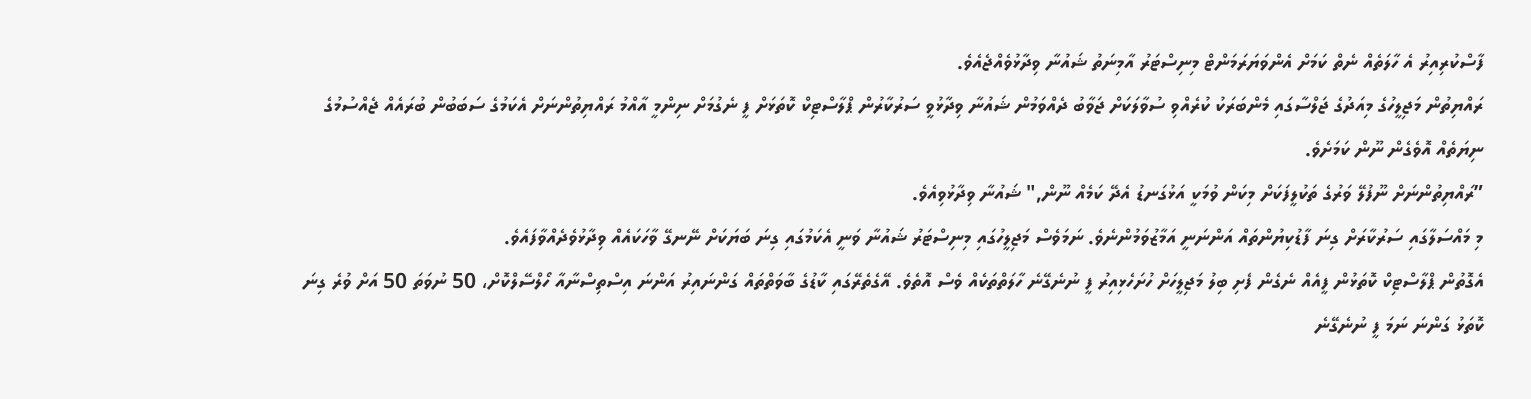ފާސްކުރިއިރު އެ ހާލަތެއް ނެތް ކަމަށް އެންވަޔަރަމަންޓް މިނިސްޓަރު އާމިނަތު ޝައުނާ ވިދާޅުވެއްޖެއެވެ.
ރައްޔިތުން މަޖިލީހުގެ މިއަދުގެ ޖަލްސާގައި މެންބަރަކު ކުރެއްވި ސުވާލަކަށް ޖަވާބު ދެއްވަމުން ޝައުނާ ވިދާޅުވީ ސަރުކާރުން ޕްލާސްޓިކް ކޮތަޅަށް ފީ ނެގުމަށް ނިންމީ އާއްމު ރައްޔިތުންނަށް އެކަމުގެ ސަބަބުން ބުރައެއް ޖެއްސުމުގެ ނިޔަތެއް އޮވެގެން ނޫން ކަމަށެވެ.
”ރައްޔިތުންނަށް ނޫފުލޭ ވަރުގެ ތަކުލީފަކަށް މިކަން ވުމަކީ އަޅުގަނޑު އެދޭ ކަމެއް ނޫން," ޝައުނާ ވިދާޅުވިއެވެ.
މި މައްސަލާގައި ސަރުކާރަށް ގިނަ ފާޑުކިޔުންތައް އަންނަނީ އަމާޒުވަމުންނެވެ. ނަމަވެސް މަޖިލީހުގައި މިނިސްޓަރު ޝައުނާ ވަނީ އެކަމުގައި ގިނަ ބަޔަކަށް ނޭނގޭ ވާހަކައެއް ވިދާޅުވެދެއްވާފައެވެ.
އެގޮތުން ޕްލާސްޓިކް ކޮތަޅުން ފީއެއް ނެގެން ފެށި ބިލު މަޖިލީހަށް ހުށަހެޅިއިރު ފީ ނުނެގޭނެ ހާލަތްތަކެއް ވެސް އޮތެވެ. އޭގެތެރޭގައި ކާޑުގެ ބާވަތްތައް ގަންނައިރު އަންނަ އިސްތިސްނާއާ ހޯލްސޭލްކޮށް، 50 ނުވަތަ 50 އަށް ވުރެ ގިނަ ކޮތަޅު ގަންނަ ނަމަ ފީ ނުނެގޭނެ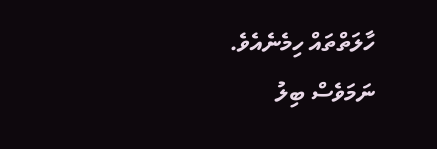ހާލަތްތައް ހިމެނެއެވެ.
ނަމަވެސް ބިލު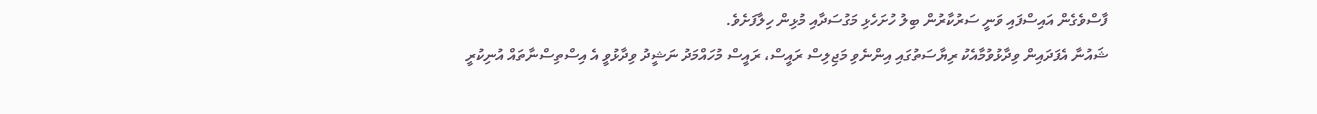ފާސްވެގެން އައިސްފައި ވަނީ ސަރުކާރުން ބިލު ހުށަހެޅި މަގުސަދާއި މުޅިން ހިލާފަށެވެ.
ޝައުނާ އެފަދައިން ވިދާޅުވުމާއެކު ރިޔާސަތުގައި އިންނެވި މަޖިލިސް ރައީސް، ރައީސް މުހައްމަދު ނަޝީދު ވިދާޅުވީ އެ އިސްތިސްނާތައް އުނިކުރީ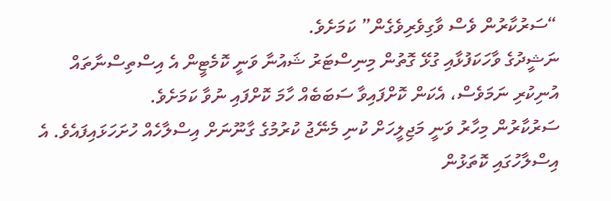“ސަރުކާރުން ވެސް ވާގިވެރިވެގެން” ކަމަށެވެ.
ނަޝީދުގެ ވާހަކަފުޅާއި ގުޅޭ ގޮތުން މިނިސްޓަރު ޝައުނާ ވަނީ ކޮމެޓީން އެ އިސްތިސްނާތައް އުނިކުރި ނަމަވެސް، އެކަން ކޮށްފައިވާ ސަބަބެއް ހާމަ ކޮށްފައި ނުވާ ކަމަށެވެ.
ސަރުކާރުން މިހާރު ވަނީ މަޖިލީހަށް ކުނި މެނޭޖު ކުރުމުގެ ގާނޫނަށް އިސްލާހެއް ހުށަހަޅައިފައެވެ. އެ އިސްލާހުގައި ކޮތަޅުން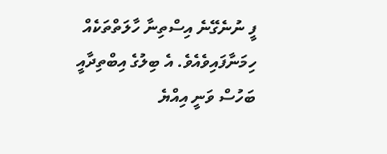ފީ ނުނެގޭނެ އިސްތިނާ ހާލަތްތަކެއް ހިމަނާފައިވެއެވެ. އެ ބިލުގެ އިބްތިދާއީ ބަހުސް ވަނީ އިއްޔެ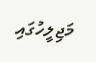މަޖިލީހުގައި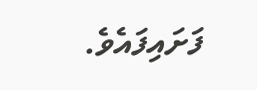ފަށައިފައެވެ.